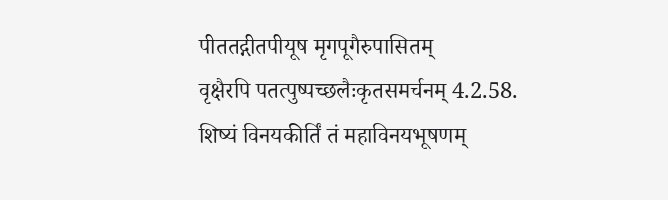पीततद्गीतपीयूष मृगपूगैरुपासितम्
वृक्षैरपि पतत्पुष्पच्छलैःकृतसमर्चनम् 4.2.58.
शिष्यं विनयकीर्तिं तं महाविनयभूषणम्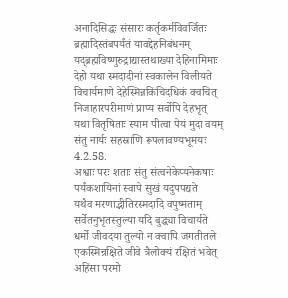अनादिसिद्धः संसारः कर्तृकर्मविवर्जितः
ब्रह्मादिस्तंबपर्यंतं यावद्देहनिबंधनम्
यद्ब्रह्मविष्णुरुद्राद्यास्तथाख्या देहिनामिमाः
देहो यथा स्मदादीनां स्वकालेन विलीयते
विचार्यमाणे देहेस्मिन्नकिंचिदधिकं क्वचित्
निजाहारपरीमाणं प्राप्य सर्वोपि देहभृत्
यथा वितृषिताः स्याम पीत्वा पेयं मुदा वयम्
संतु नार्यः सहस्राणि रूपलावण्यभूमयः 4.2.58.
अश्वाः परः शताः संतु संत्वनेकेप्यनेकषाः
पर्यंकशायिनां स्वापे सुखं यदुपपद्यते
यथैव मरणाद्भीतिरस्मदादि वपुष्मताम्
सर्वेतनुभृतस्तुल्या यदि बुद्ध्या विचार्यते
धर्मो जीवदया तुल्यो न क्वापि जगतीतले
एकस्मिन्रक्षिते जीवे त्रैलोक्यं रक्षितं भवेत्
अहिंसा परमो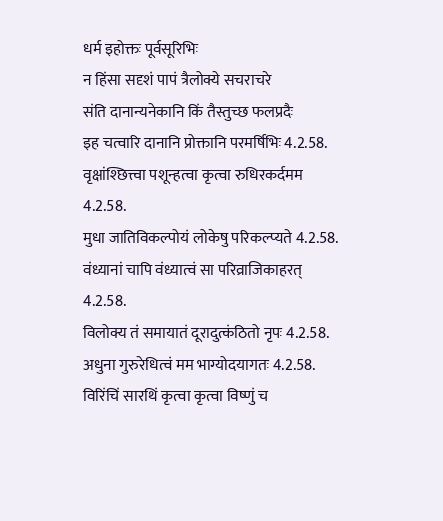धर्म इहोक्तः पूर्वसूरिभिः
न हिंसा सदृशं पापं त्रैलोक्ये सचराचरे
संति दानान्यनेकानि किं तैस्तुच्छ फलप्रदैः
इह चत्वारि दानानि प्रोक्तानि परमर्षिभिः 4.2.58.
वृक्षांश्छित्त्वा पशून्हत्वा कृत्वा रुधिरकर्दमम 4.2.58.
मुधा जातिविकल्पोयं लोकेषु परिकल्प्यते 4.2.58.
वंध्यानां चापि वंध्यात्वं सा परिव्राजिकाहरत् 4.2.58.
विलोक्य तं समायातं दूरादुत्कंठितो नृपः 4.2.58.
अधुना गुरुरेधित्वं मम भाग्योदयागतः 4.2.58.
विरिंचिं सारथिं कृत्वा कृत्वा विष्णुं च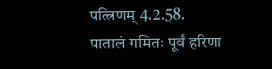पत्त्रिणम् 4.2.58.
पातालं गमितः पूर्वं हरिणा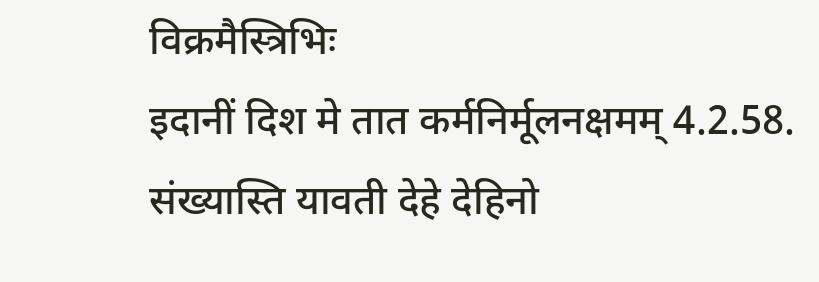विक्रमैस्त्रिभिः
इदानीं दिश मे तात कर्मनिर्मूलनक्षमम् 4.2.58.
संख्यास्ति यावती देहे देहिनो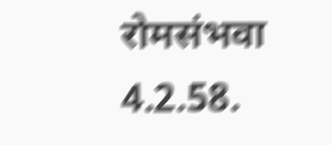रोमसंभवा 4.2.58.